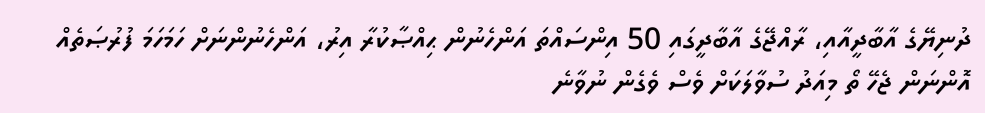ދުނިޔޭގެ އާބާދީއާއި، ރާއްޖޭގެ އާބާދީގައި 50 އިންސައްތަ އަންހެނުން ޙިއްޞާކުރާ އިރު، އަންހެނުންނަށް ހަމަހަމަ ފުރުޞަތެއް އޮންނަން ޖެހޭ ތޯ މިއަދު ސުވާލަކަށް ވެސް ވެގެން ނުވާނެ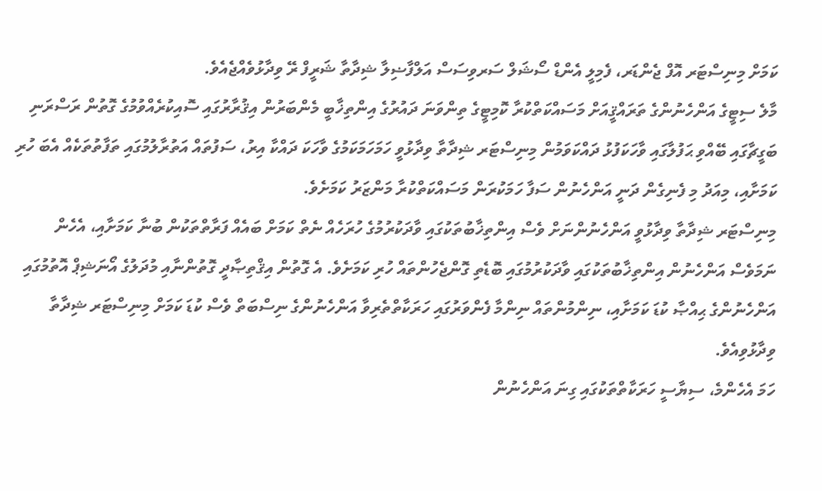ކަމަށް މިނިސްޓަރ އޮފް ޖެންޑަރ، ފެމިލީ އެންޑް ސޯޝަލް ސަރވިސަސް އަލްފާޟިލާ ޝިދާތާ ޝަރީފް ރޭ ވިދާޅުވެއްޖެއެވެ.
މާލެ ސިޓީގެ އަންހެނުންގެ ތަރައްޤީއަށް މަސައްކަތްކުރާ ކޮމިޓީގެ ތިންވަނަ ދައުރުގެ އިންތިޚާބީ މެންބަރުން އިޤުރާރުގައި ސޮއިކުރެއްވުމުގެ ގޮތުން ރަސްރަނި ބަގީޗާގައި ބޭއްވި ޙަފުލާގައި ވާހަކަފުޅު ދައްކަވަމުން މިނިސްޓަރ ޝިދާތާ ވިދާޅުވީ ހަމަހަމަކަމުގެ ވާހަކަ ދައްކާ އިރު، ސަފުތައް އަތުރާލުމުގައި ތަފާތުތަކެއް އެބަ ހުރި ކަމަށާއި، މިއަދު މި ފެނިގެން ދަނީ އަންހެނުން ސަފާ ހަމަކުރަން މަސައްކަތްކުރާ މަންޒަރު ކަމަށެވެ.
މިނިސްޓަރ ޝިދާތާ ވިދާޅުވީ އަންހެނުންނަށް ވެސް އިންތިޚާބުތަކުގައި ވާދަކުރުމުގެ ހުރަހެއް ނެތް ކަމަށް ބައެއް ފަރާތްތަކުން ބުނާ ކަމަށާއި، އެހެން ނަމަވެސް އަންހެނުން އިންތިޚާބުތަކުގައި ވާދަކުރުމުގައި ބޮޑެތި ގޮންޖެހުންތައް ހުރި ކަމަށެވެ. އެ ގޮތުން އިޤްތިޞާދީ ގޮތުންނާއި މުދަލުގެ އޯނަޝިޕް އޮތުމުގައި އަންހެނުންގެ ޙިއްޞާ ކުޑަ ކަމަށާއި، ނިންމުންތައް ނިންމާ ފެންވަރުގައި ހަރަކާތްތެރިވާ އަންހެނުންގެ ނިސްބަތް ވެސް ކުޑަ ކަމަށް މިނިސްޓަރ ޝިދާތާ ވިދާޅުވިއެވެ.
ހަމަ އެހެންމެ، ސިޔާސީ ހަރަކާތްތަކުގައި ގިނަ އަންހެނުން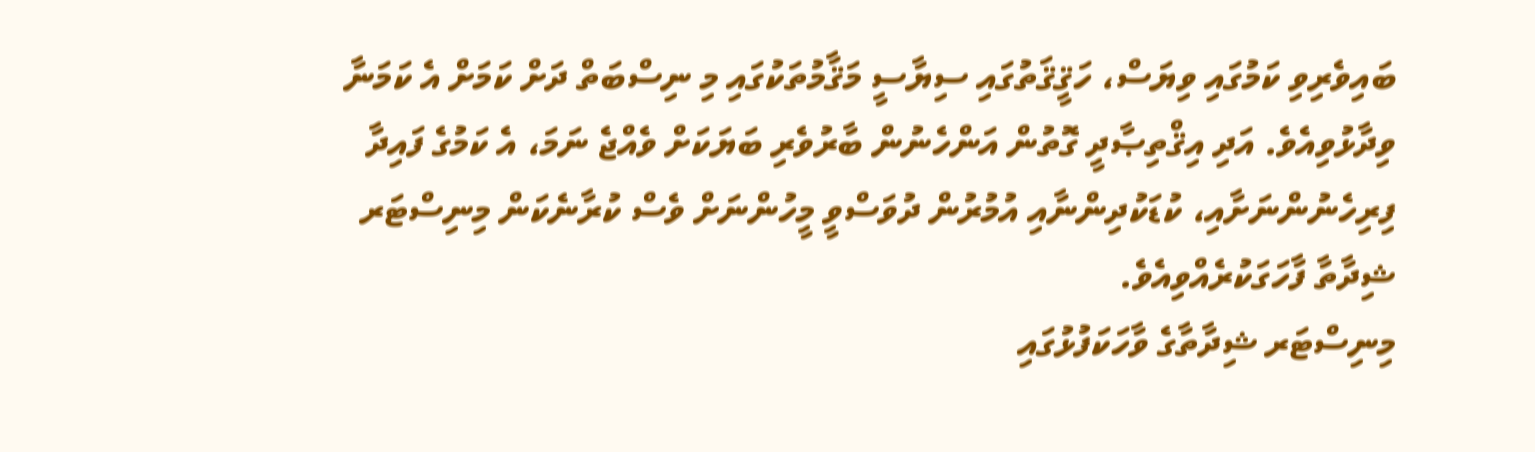ބައިވެރިވި ކަމުގައި ވިޔަސް، ހަޤީޤަތުގައި ސިޔާސީ މަޤާމުތަކުގައި މި ނިސްބަތް ދަށް ކަމަށް އެ ކަމަނާ ވިދާޅުވިއެވެ. އަދި އިޤްތިޞާދީ ގޮތުން އަންހެނުން ބާރުވެރި ބަޔަކަށް ވެއްޖެ ނަމަ، އެ ކަމުގެ ފައިދާ ފިރިހެނުންނަށާއި، ކުޑަކުދިންނާއި އުމުރުން ދުވަސްވީ މީހުންނަށް ވެސް ކުރާނެކަން މިނިސްޓަރ ޝިދާތާ ފާހަގަކުރެއްވިއެވެ.
މިނިސްޓަރ ޝިދާތާގެ ވާހަކަފުޅުގައި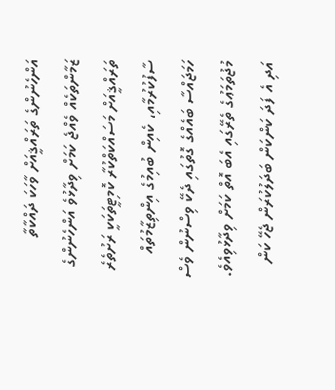އަންހެނުންގެ ތަރައްޤީއަށް ވާހަކަ ދައްކާތާ ޒަމާންތަކެއް ވެއްޖެ ކަމަށް ވިދާޅުވެ އަންހެނުންގެ ތަރައްޤީއަށް މަސައްކަތްކުރާ ކޮމިޓީތަކަކީ ރަށުތެރެ ސާފުކުރުމާއި، ކެއިން ބުއިމުގެ އިންތިޒާމުތައް ހަމަޖައްސާ ބައެއްގެ ގޮތުގައި ދެކޭ ވިސްނުން ވެސް މުޖުތަމަޢުގެ ތެރޭގައި އެބަ އޮތް ކަމަށް ވިދާޅުވިއެވެ. އަދި އެ ފަދަ ކަންކަން ބަދަލުކުރަން ޖެހޭ ކަން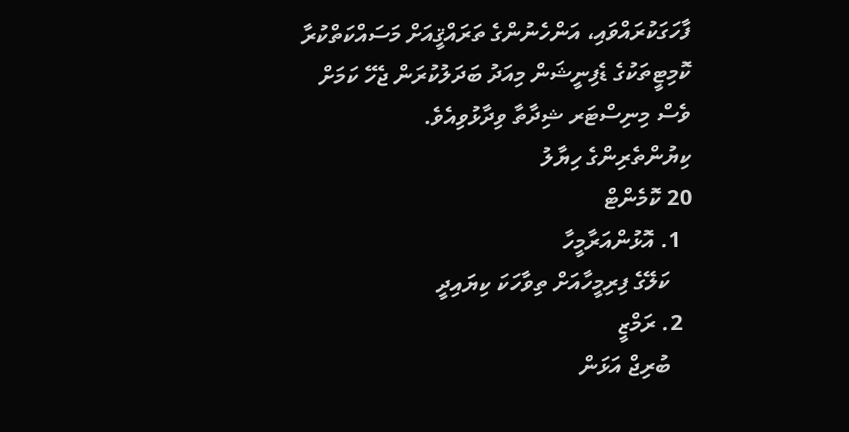ފާހަގަކުރައްވައި، އަންހެނުންގެ ތަރައްޤީއަށް މަސައްކަތްކުރާ ކޮމިޓީތަކުގެ ޑެފިނީޝަން މިއަދު ބަދަލުކުރަން ޖެހޭ ކަމަށް ވެސް މިނިސްޓަރ ޝިދާތާ ވިދާޅުވިއެވެ.
ކިޔުންތެރިންގެ ހިޔާލު
20 ކޮމެންޓް
  1. އޮޅުންއަރާމީހާ
    ކަލޭގެ ފިރިމީހާއަށް ތިވާހަކަ ކިޔައިދީ
  2. ރަމްޒީ
    ބުރިޖް އަޅަން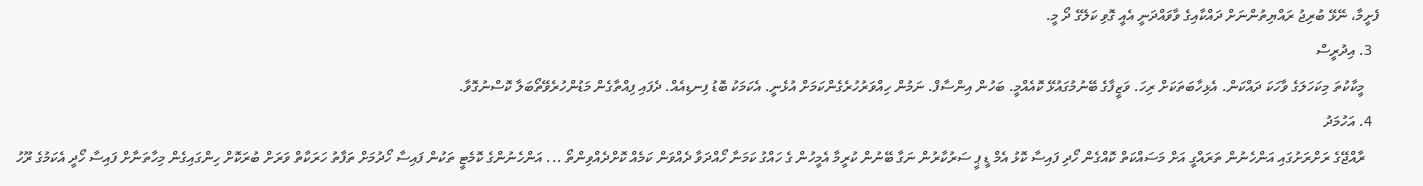ފެށީމާ، ނޭޅޭ ބުރިޖު ރައްޔިތުންނަށް ދައްކާއިގެ ވާވައްދަނީ އެއީ ގޮވި ކަލޭގެ ދޯ މީ.
  3. އިދުރީސް
    މީކާކުތަ މިކަހަލަގެ ވާހަކަ ދައްކަން. އެޅިހާބަތަކަށް ރިހަ. ވަޒީފާގެ ބޭނުމުގައުޅޭ ކޮއެއްމީ. ބަހުން އިންސާފް. ނަމުން ހިއްވަރުހުރެގެންކަމަށް އުޅެނީ. އެކަމަކު ބޮޑު ފިނޑިއެއް. ދެފައި ފިއްތާގެން މަޑުންހުރެވޭތޯބަލާ ކޮސްނުގޮވާ.
  4. އަހުމަދު
    ރާއްޖޭގެ ރަށްރަށުގައި އަންހެނުން ތަރައްގީ އަށް މަސައްކަތް ކޮއްގެން ހޯދި ފައިސާ ކޮޅު އެމް ޑީ ޕީ ސަރުކާރުން ނަގާ ބޭނުން ކުރީމާ އެމީހުން ގެ ހައްގު ކަމަނާ ހޯއްދަވާ ދެއްވަން ކަމެއް ކޮށްދެއްވިންތޯ ... އަންހެނުންގެ ކޮމެޓީ ތަކުން ފައިސާ ހޯދުމަށް ތަފާތު ހަރަކާތް ވަރަށް ބުރަކޮށް ހިންގައިގެން މިހާތަނާށް ފައިސާ ހޯދީ އެކަމުގެ ރޫހު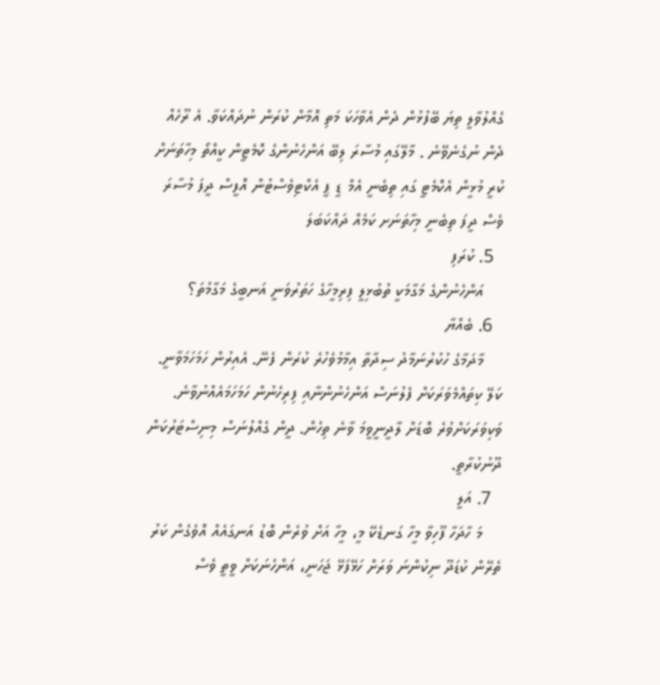ގެއްލުވާލީ ތިޔަ ބޭފުޅުން ދެން އެވާހަކަ މަތި އޮމާން ކުރަން ނުދައްކަވާ. އެ ރޫހެއް ދެން ނުގެނެވޭނެ . މާލޭގައި މުސާރަ ލިބޭ އަންހެނުންގެ ކޮމެޓީން ކީއްތޯ މިހާތަނަށް ކުރީ މުޅީން އެކޮމެޓީ ގައި ތިބެނީ އެމް ޑީ ޕީ އެކްޓިވެސްޓުން އޮފީސް ދީފަ މުސާރަ ވެސް ދީފަ ތިބެނީ މިހާތަނަށ ކަމެއް ދައްކަބަލަ
  5. ކުރަފި
    އަންހެނުންގެ މަގާމަކީ ތުބުޅިލީ ފިރިމީހާގެ ހަތަރުވަނީ އަނބީގެ މަގާމުތަ؟
  6. ބެއްޔާ
    މާދަމާގެ ހުކުރުނަމާދު ސިދާތާ އިމާމުވެހުރެ ކުރަން ފެނޭ. އެއިރުން ހަމަހަމަވާނީ. ކަލޭ ކިތައްމެވަރަކަށް ފެލުނަސް އަންހެނުންނާއި ފިރިހެނުން ހަމަހަމައެއްނުވާނެ. ވަކިވަރަކަށްވުރެ ބޮޑަށް ލާދީނީވީމަ ވާނެ ތިހެން. ދީން ގެއްލުނަސް މިނިސްޓަރުކަން ދޫނުކުރާތީ.
  7. އަލީ
    މަ ހާދަހާ ފޫހިވާ މީހާ ގަނޑެކޭ މީ، މީހާ އަށް ވުރެން ބޮޑު އަނގައެއް އޮވެގެން ކަރު ތެރޭން ކުޑަދޫ ނިކުންނަ ވަރަށް ހަޅޭފަޅޭ ޖަހަނީ، އަންހެނަކަށް ވީތީ ވެސް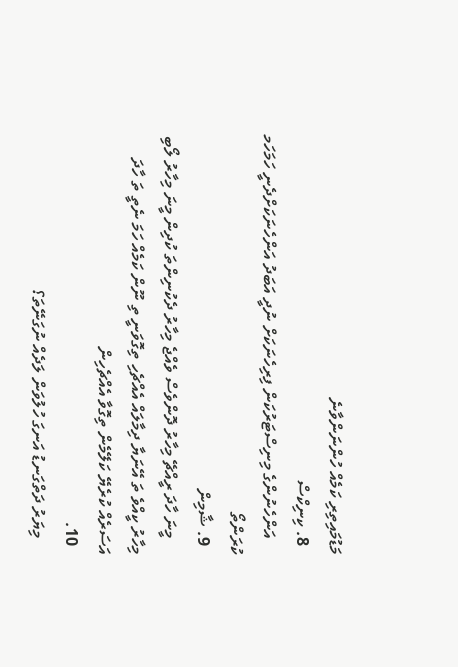މަޑުމައިތިރި ކަމެއް ހުންނަންވާނެ
  8. ކިނިކްސް
    އަންހެނުންގެ މިނިސްޓަރުކަން ފިރިހެނަކަށް ނުދީ އަބަދު އަންހެނަކަށްދެނީ ހަމަހަމ ކުރަންތޯ
  9. ޝާމިން
    މީނަ ހާދަ ރީއްޗޭ މިހާރު ދޮންވެސް ވެއްޖެ މިހާރު ދެކުނިންތަ ކުދިން މީނަ މިހާރު ލޯބި މިހާރު ކީއްވެ ތަ އޭނަޔާ ދިމާލައް އެއްޗެހި ތިގޮވަނީ ތި ނޫން ކަމެއް ހަމަ ނެތީ ތަ ހާދަ އަސަރެއް ކުރެޔޭ ކަލޭމެން ތިގޮވާ އެއްޗެހިން
  10.
    މިޔަރު ދަތްގަނޑު އަނގަ ހުލުވަން ލަދެއް ނުގަނޭތަ؟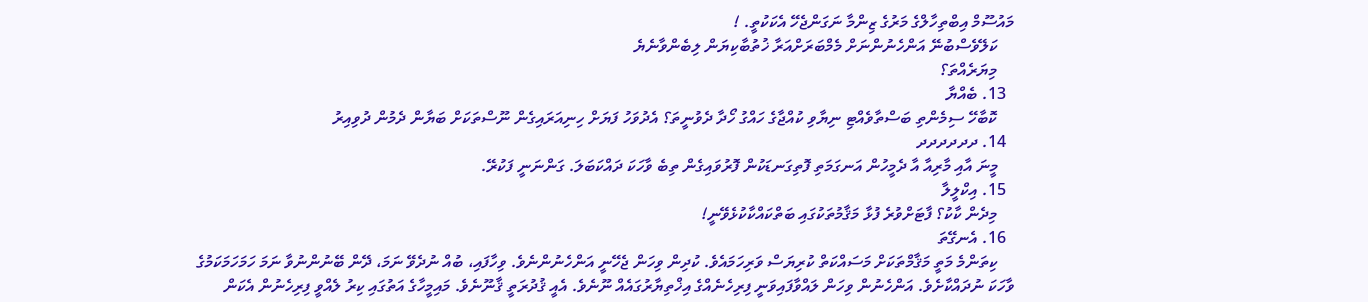މައުސޫމް އިބްތިހާލްގެ މަރުގެ ޒިންމާ ނަގަންޖެހޭ އެކަކުތީ. !
    ކަލޭވެސްބުނޭ އަންހެނުންނަށް މެމްބަރަށްއަރާ ޚުތުބާކިޔަން ލިބެންވާނެޔެ
    މިޔަރެއްތަ؟
  13. ބެއްޔާ
    ކޮބާހޭ ސިމެންތި ބަސްތާވެއްޓި ނިޔާވި ކުއްޖާގެ ހައްގު ހޯދާ ދެވުނީތަ؟ އެދުވަހު ފަޔަށް ހިނިއަރައިގެން ނޫސްތަކަށް ބަޔާން ދެމުން ދުވިއިރު
  14. ދދދދދދ
    މީނަ އާއި މާރިއާ އާ ދެމީހުން އަނގަމަތި ފޮތިގަނޑަކުން ފޮރުވައިގެން ތިބެ ވާހަކަ ދައްކަބަލަ. ގަންނަނީ ފަކުރޭ.
  15. އިކްލީލާ
    މިދެން ކާކު؟ ފާޓަށްވުރެ ފުޅާ މަޤާމުތަކުގައި ބަތްކައްކާކުޅެވޭނީ!
  16. އެނގޭތަ
    ކިތަންމެ މަތީ މަޤާމްތަކަށް މަސައްކަތް ކުރިޔަސް ވަރިހަމައެވެ. ކުދިން ވިހަން ޖެހޭނީ އަންހެނުންނެވެ. ވިހާފައި، ބުއް ނުދެވޭ ނަމަ، ދޭން ބޭނުންނުވާ ނަމަ ހަމަހަމަކަމުގެ ވާހަކަ ނުދައްކާށެވެ. އަންހެނުން ވިހަން ލައްވާފައިވަނީ ފިރިހެނެއްގެ އިޚްތިޔާރުގައެއް ނޫނެވެ. އެއީ ޤުދުރަތީ ޤާނޫނެވެ. މައިމީހާގެ އަތުގައި ކިރު ލެއްވީ ފިރިހެނުން އެކަން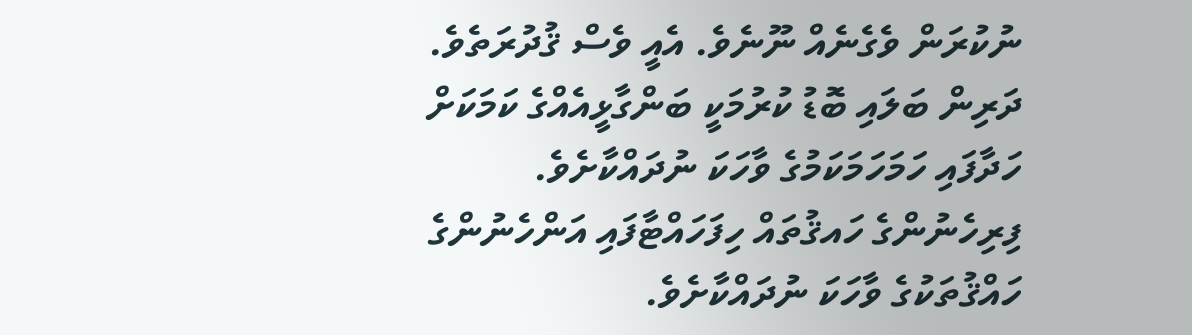ނުކުރަން ވެގެނެއް ނޫނެވެ. އެއީ ވެސް ޤުދުރަތެވެ. ދަރިން ބަލައި ބޮޑު ކުރުމަކީ ބަންގާޅީއެއްގެ ކަމަކަށް ހަދާފައި ހަމަހަމަކަމުގެ ވާހަކަ ނުދައްކާށެވެ. ފިރިހެނުންގެ ހައޤުތައް ހިފަހައްޓާފައި އަންހެނުންގެ ހައްޤުތަކުގެ ވާހަކަ ނުދައްކާށެވެ.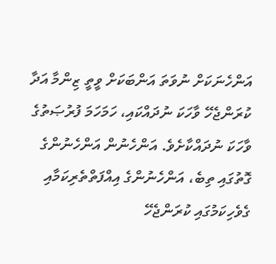އަންހެނަކަށް ނުވަތަ އަންބަކަށް ވީތީ ޒިންމާ އަދާ ކުރަންޖެހޭ ވާހަކަ ނުދައްކައި، ހަމަހަމަ ފުރުޞަތުގެ ވާހަކަ ނުދައްކާށެވެ. އަންހެނުން އަންހެނުންގެ ގޮތުގައި ތިބެ، އަންހެނުންގެ އިއްފަތްތެރިކަމާއި ގެވެހިކަމުގައި ކުރަންޖެހޭ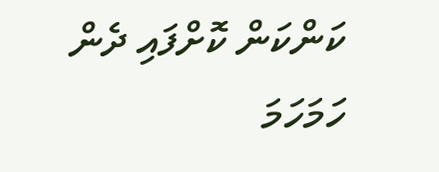ކަންކަން ކޮށްފައި ދެން ހަމަހަމަ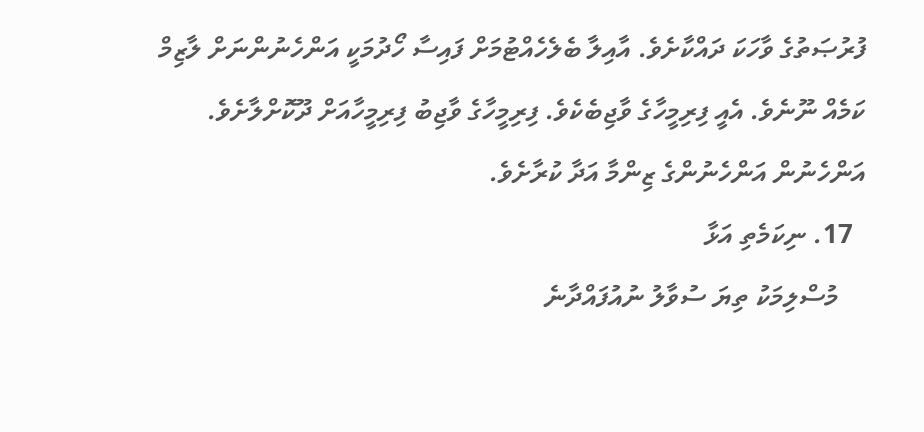ފުރުޞަތުގެ ވާހަކަ ދައްކާށެވެ. އާއިލާ ބެލެހެއްޓުމަށް ފައިސާ ހޯދުމަކީ އަންހެނުންނަށް ލާޒިމް ކަމެއް ނޫނެވެ. އެއީ ފިރިމީހާގެ ވާޖިބެކެވެ. ފިރިމީހާގެ ވާޖިބު ފިރިމީހާއަށް ދޫކޮށްލާށެވެ. އަންހެނުން އަންހެނުންގެ ޒިންމާ އަދާ ކުރާށެވެ.
  17. ނިކަމެތި އަޅާ
    މުސްލިމަކު ތިޔަ ސުވާލު ނުއުފައްދާނެ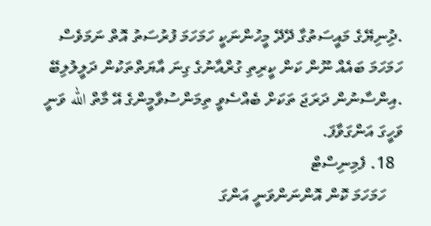.ދުިނިޔޭގެ މައީސަތުގާ ދޭދޭ މީހުންނަކީ ހަމަހަމަ ފުރުސަތު އޮތް ނަމަވެސް ހަމަހަމަ ބައެއް ނޫން ކަން ކީރިތި ގުރްއާނުގެ ގިނަ އާޔަތްތަކުން ދަލީލުލިބޭ .އިންސާނުން ދަރަޖަ ތަކަށް ބެއްސެވީ ތިމަންސުވާމީންގެ އޭ މާތް الله ވަނީ ވަހީގަ އަންގަވާފަ.
  18. ފެމިނިސްޓް
    ހަމަހަމަ ކޮން އޮންނަންވަނީ އަންގަ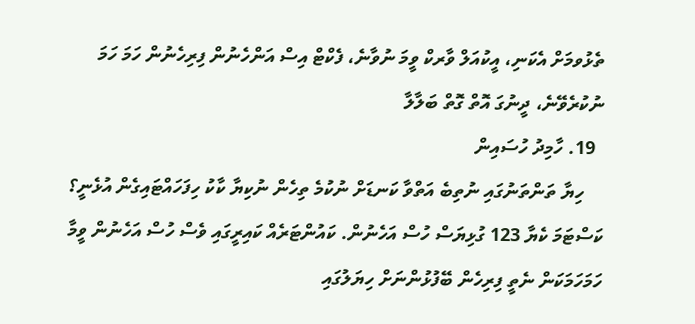ތެޅުވމަށް އެކަނި، އީކުއަލް ވާރކް ވީމަ ނުވާނެ، ފެކްޓް އިސް އަންހެނުން ފިރިހެނުން ހަމަ ހަމަ ނުކުރެވޭނެ، ދީނުގަ އޮތް ގޮތް ބަލާލާ
  19. ހާމިދު ހުސައިން
    ހިޔާ ތަންތަނުގައި ނުތިބެ އަތްވާ ކަނޑަށް ނުކުމެ ތިހެން ނުކިޔާ ކާކު ހިފަހައްޓައިގެން އުޅެނީ؟ ކަސްޓަމަ ކެޔާ 123 ގުޅިޔަސް ހުސް އަހެނުން. ކައުންޓަރެއް ކައިރީގައި ވެސް ހުސް އަހެނުން ވީމާ ހަމަހަމަކަން ނެތީ ފިރިހެން ބޭފުޅުންނަށް ހިޔަލުގައި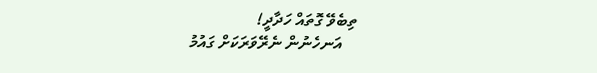ތިބެވޭ ގޮތައް ހަދާދީ!
    އަނހެނުން ނެރޭވަރަކަށް ގައުމު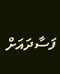ފަސާދައަށް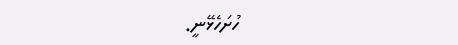ހުށަހެޅޭނީ.